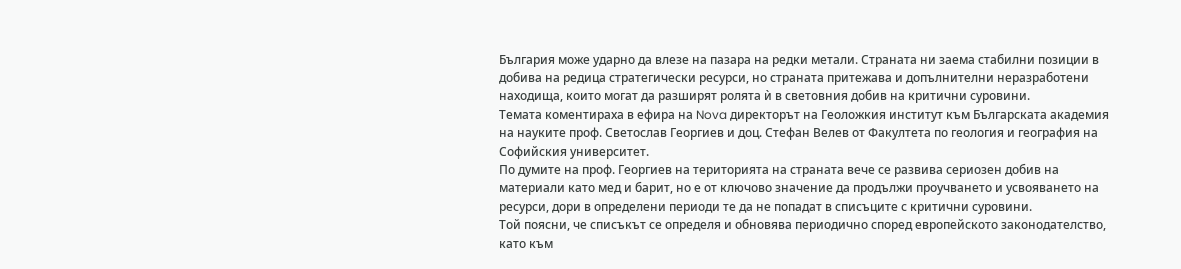България може ударно да влезе на пазара на редки метали. Страната ни заема стабилни позиции в добива на редица стратегически ресурси, но страната притежава и допълнителни неразработени находища, които могат да разширят ролята ѝ в световния добив на критични суровини.
Темата коментираха в ефира на Nova директорът на Геоложкия институт към Българската академия на науките проф. Светослав Георгиев и доц. Стефан Велев от Факултета по геология и география на Софийския университет.
По думите на проф. Георгиев на територията на страната вече се развива сериозен добив на материали като мед и барит, но е от ключово значение да продължи проучването и усвояването на ресурси, дори в определени периоди те да не попадат в списъците с критични суровини.
Той поясни, че списъкът се определя и обновява периодично според европейското законодателство, като към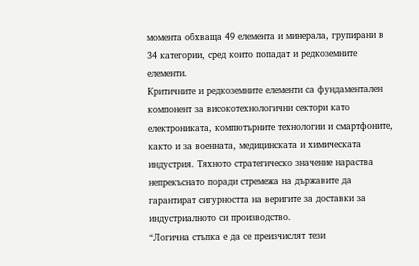момента обхваща 49 елемента и минерала, групирани в 34 категории, сред които попадат и редкоземните елементи.
Критичните и редкоземните елементи са фундаментален компонент за високотехнологични сектори като електрониката, компютърните технологии и смартфоните, както и за военната, медицинската и химическата индустрия. Тяхното стратегическо значение нараства непрекъснато поради стремежа на държавите да гарантират сигурността на веригите за доставки за индустриалното си производство.
“Логична стъпка е да се преизчислят тези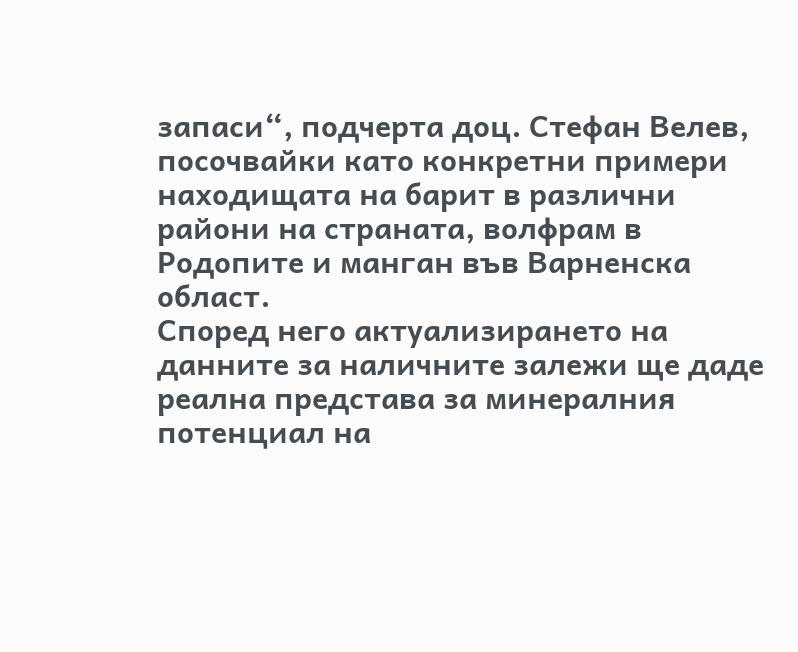запаси“, подчерта доц. Стефан Велев, посочвайки като конкретни примери находищата на барит в различни райони на страната, волфрам в Родопите и манган във Варненска област.
Според него актуализирането на данните за наличните залежи ще даде реална представа за минералния потенциал на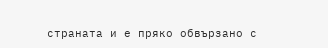страната и е пряко обвързано с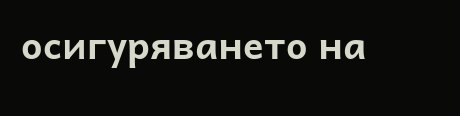осигуряването на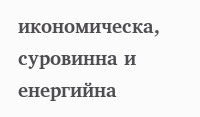икономическа, суровинна и енергийна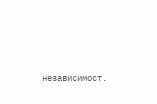независимост.